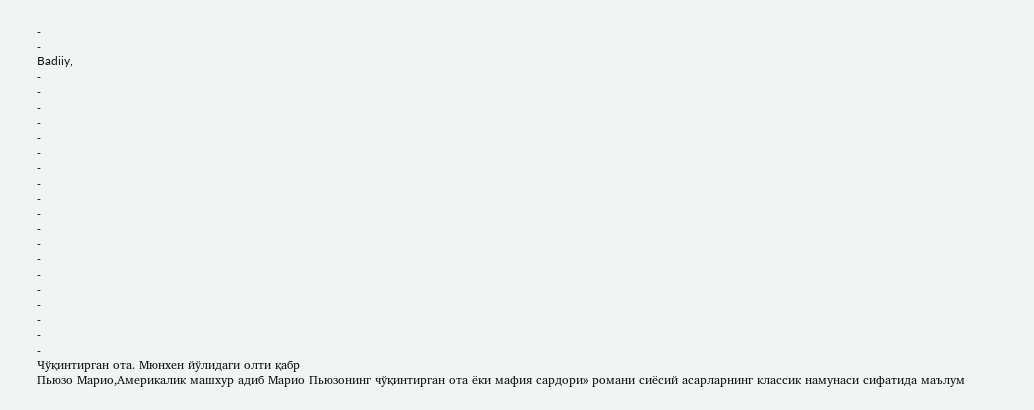-
-
Badiiy,
-
-
-
-
-
-
-
-
-
-
-
-
-
-
-
-
-
-
-
Чўқинтирган ота. Мюнхен йўлидаги олти қабр
Пьюзо Марио,Америкалик машхур адиб Марио Пьюзонинг чўқинтирган ота ёки мафия сардори» романи сиёсий асарларнинг классик намунаси сифатида маълум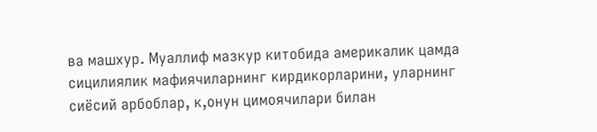ва машхур. Муаллиф мазкур китобида америкалик цамда сицилиялик мафиячиларнинг кирдикорларини, уларнинг сиёсий арбоблар, к,онун цимоячилари билан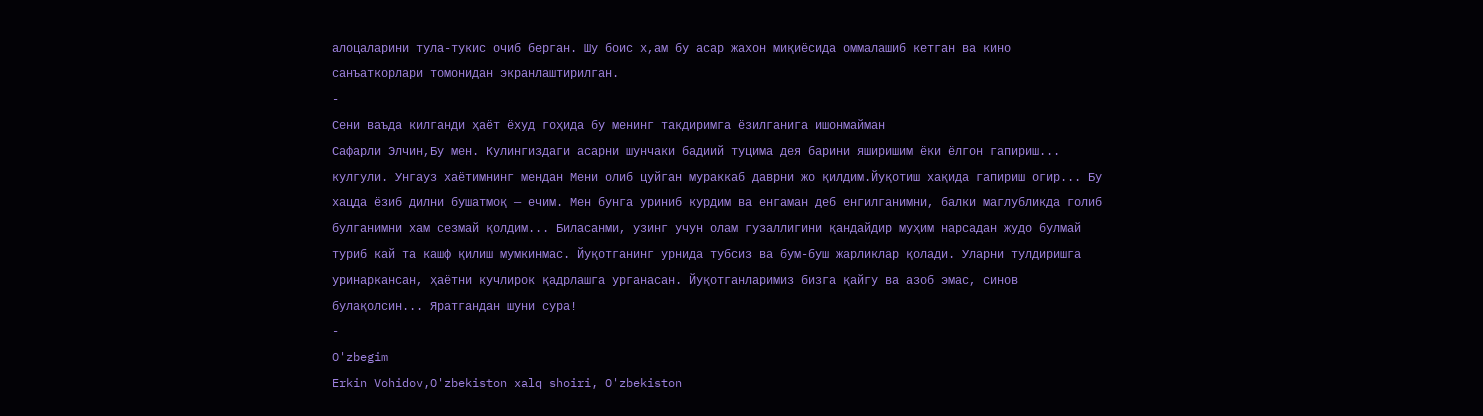алоцаларини тула-тукис очиб берган. Шу боис х,ам бу асар жахон миқиёсида оммалашиб кетган ва кино санъаткорлари томонидан экранлаштирилган.
-
Сени ваъда килганди ҳаёт ёхуд гоҳида бу менинг такдиримга ёзилганига ишонмайман
Сафарли Элчин,Бу мен. Кулингиздаги асарни шунчаки бадиий туцима дея барини яширишим ёки ёлгон гапириш... кулгули. Унгауз хаётимнинг мендан Мени олиб цуйган мураккаб даврни жо қилдим.Йуқотиш хақида гапириш огир... Бу хацда ёзиб дилни бушатмоқ — ечим. Мен бунга уриниб курдим ва енгаман деб енгилганимни, балки маглубликда голиб булганимни хам сезмай қолдим... Биласанми, узинг учун олам гузаллигини қандайдир муҳим нарсадан жудо булмай туриб кай та кашф қилиш мумкинмас. Йуқотганинг урнида тубсиз ва бум-буш жарликлар қолади. Уларни тулдиришга уринаркансан, ҳаётни кучлирок қадрлашга урганасан. Йуқотганларимиз бизга қайгу ва азоб эмас, синов булақолсин... Яратгандан шуни сура!
-
O'zbegim
Erkin Vohidov,O'zbekiston xalq shoiri, O'zbekiston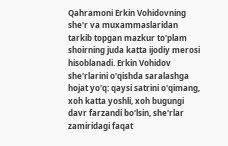Qahramoni Erkin Vohidovning she'r va muxammaslaridan tarkib topgan mazkur to'plam shoirning juda katta ijodiy merosi hisoblanadi. Erkin Vohidov she'rlarini o'qishda saralashga hojat yo'q: qaysi satrini o'qimang, xoh katta yoshli, xoh bugungi davr farzandi bo'lsin, she'rlar zamiridagi faqat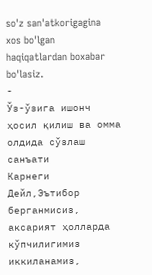so'z san'atkorigagina xos bo'lgan haqiqatlardan boxabar bo'lasiz.
-
Ўз-ўзига ишонч ҳосил қилиш ва омма олдида сўзлаш санъати
Карнеги Дейл,Эътибор берганмисиз, аксарият ҳолларда кўпчилигимиз иккиланамиз,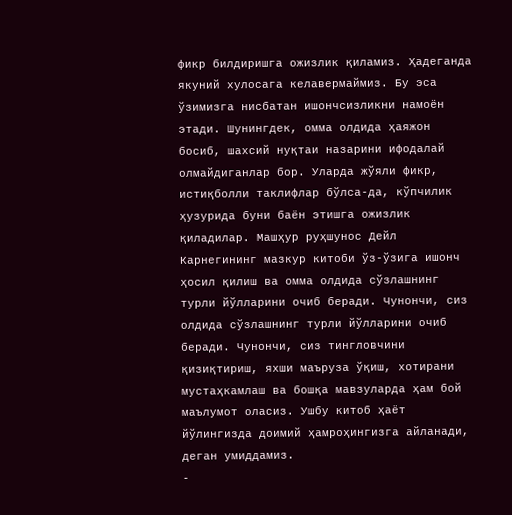фикр билдиришга ожизлик қиламиз. Ҳадеганда якуний хулосага келавермаймиз. Бу эса ўзимизга нисбатан ишончсизликни намоён этади. Шунингдек, омма олдида ҳаяжон босиб, шахсий нуқтаи назарини ифодалай олмайдиганлар бор. Уларда жўяли фикр, истиқболли таклифлар бўлса-да, кўпчилик ҳузурида буни баён этишга ожизлик қиладилар. Машҳур руҳшунос Дейл Карнегининг мазкур китоби ўз-ўзига ишонч ҳосил қилиш ва омма олдида сўзлашнинг турли йўлларини очиб беради. Чунончи, сиз олдида сўзлашнинг турли йўлларини очиб беради. Чунончи, сиз тингловчини қизиқтириш, яхши маъруза ўқиш, хотирани мустаҳкамлаш ва бошқа мавзуларда ҳам бой маълумот оласиз. Ушбу китоб ҳаёт йўлингизда доимий ҳамроҳингизга айланади, деган умиддамиз.
-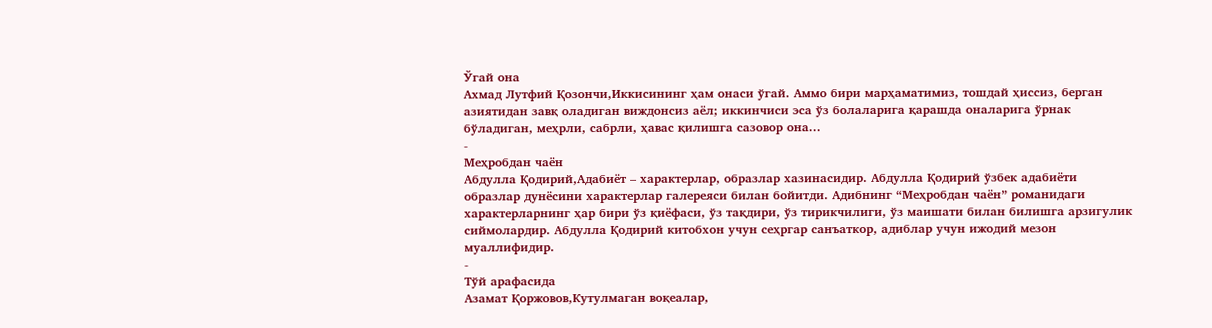Ўгай она
Ахмад Лутфий Қозончи,Иккисининг ҳам онаси ўгай. Аммо бири марҳаматимиз, тошдай ҳиссиз, берган азиятидан завқ оладиган виждонсиз аёл; иккинчиси эса ўз болаларига қарашда оналарига ўрнак бўладиган, меҳрли, сабрли, ҳавас қилишга сазовор она...
-
Меҳробдан чаён
Абдулла Қодирий,Адабиёт – характерлар, образлар хазинасидир. Абдулла Қодирий ўзбек адабиёти образлар дунёсини характерлар галереяси билан бойитди. Адибнинг “Меҳробдан чаён” романидаги характерларнинг ҳар бири ўз қиёфаси, ўз тақдири, ўз тирикчилиги, ўз маишати билан билишга арзигулик сиймолардир. Абдулла Қодирий китобхон учун сеҳргар санъаткор, адиблар учун ижодий мезон муаллифидир.
-
Тўй арафасида
Азамат Қоржовов,Кутулмаган воқеалар,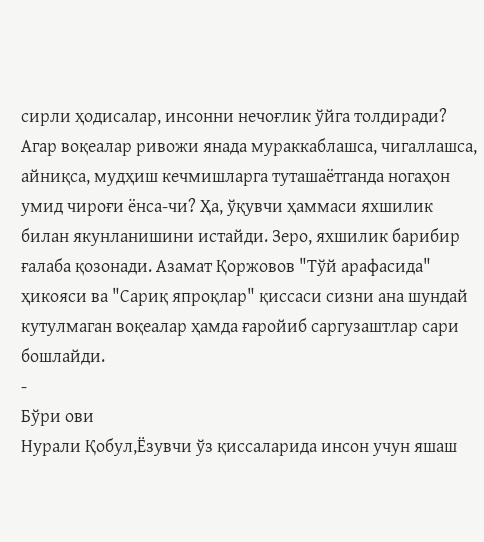сирли ҳодисалар, инсонни нечоғлик ўйга толдиради? Агар воқеалар ривожи янада мураккаблашса, чигаллашса, айниқса, мудҳиш кечмишларга туташаётганда ногаҳон умид чироғи ёнса-чи? Ҳа, ўқувчи ҳаммаси яхшилик билан якунланишини истайди. Зеро, яхшилик барибир ғалаба қозонади. Азамат Қоржовов "Тўй арафасида" ҳикояси ва "Сариқ япроқлар" қиссаси сизни ана шундай кутулмаган воқеалар ҳамда ғаройиб саргузаштлар сари бошлайди.
-
Бўри ови
Нурали Қобул,Ёзувчи ўз қиссаларида инсон учун яшаш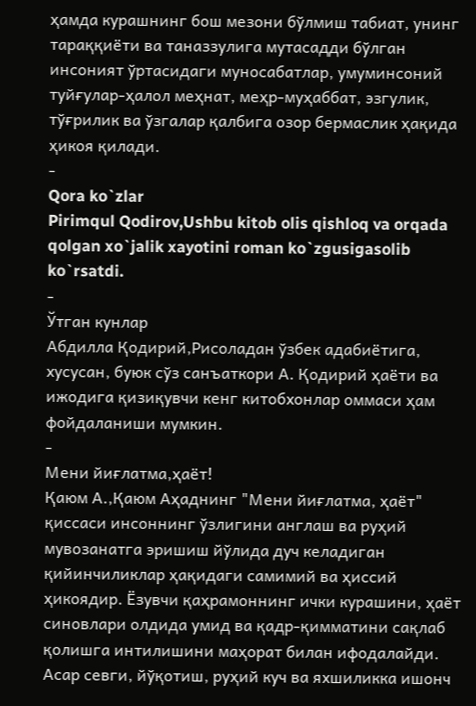ҳамда курашнинг бош мезони бўлмиш табиат, унинг тараққиёти ва таназзулига мутасадди бўлган инсоният ўртасидаги муносабатлар, умуминсоний туйғулар-ҳалол меҳнат, меҳр-муҳаббат, эзгулик, тўғрилик ва ўзгалар қалбига озор бермаслик ҳақида ҳикоя қилади.
-
Qora ko`zlar
Pirimqul Qodirov,Ushbu kitob olis qishloq va orqada qolgan xo`jalik xayotini roman ko`zgusigasolib ko`rsatdi.
-
Ўтган кунлар
Абдилла Қодирий,Рисоладан ўзбек адабиётига, хусусан, буюк сўз санъаткори А. Қодирий ҳаёти ва ижодига қизиқувчи кенг китобхонлар оммаси ҳам фойдаланиши мумкин.
-
Мени йиғлатма,ҳаёт!
Қаюм А.,Қаюм Аҳаднинг "Мени йиғлатма, ҳаёт" қиссаси инсоннинг ўзлигини англаш ва руҳий мувозанатга эришиш йўлида дуч келадиган қийинчиликлар ҳақидаги самимий ва ҳиссий ҳикоядир. Ёзувчи қаҳрамоннинг ички курашини, ҳаёт синовлари олдида умид ва қадр-қимматини сақлаб қолишга интилишини маҳорат билан ифодалайди. Асар севги, йўқотиш, руҳий куч ва яхшиликка ишонч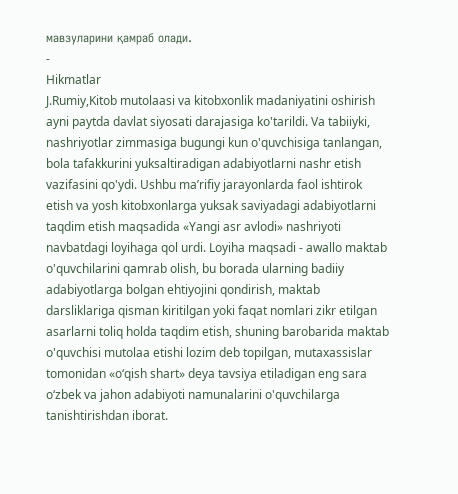мавзуларини қамраб олади.
-
Hikmatlar
J.Rumiy,Kitob mutolaasi va kitobxonlik madaniyatini oshirish ayni paytda davlat siyosati darajasiga ko'tarildi. Va tabiiyki, nashriyotlar zimmasiga bugungi kun o'quvchisiga tanlangan, bola tafakkurini yuksaltiradigan adabiyotlarni nashr etish vazifasini qo'ydi. Ushbu ma’rifiy jarayonlarda faol ishtirok etish va yosh kitobxonlarga yuksak saviyadagi adabiyotlarni taqdim etish maqsadida «Yangi asr avlodi» nashriyoti navbatdagi loyihaga qol urdi. Loyiha maqsadi - awallo maktab o'quvchilarini qamrab olish, bu borada ularning badiiy adabiyotlarga bolgan ehtiyojini qondirish, maktab darsliklariga qisman kiritilgan yoki faqat nomlari zikr etilgan asarlarni toliq holda taqdim etish, shuning barobarida maktab o'quvchisi mutolaa etishi lozim deb topilgan, mutaxassislar tomonidan «o‘qish shart» deya tavsiya etiladigan eng sara o‘zbek va jahon adabiyoti namunalarini o'quvchilarga tanishtirishdan iborat.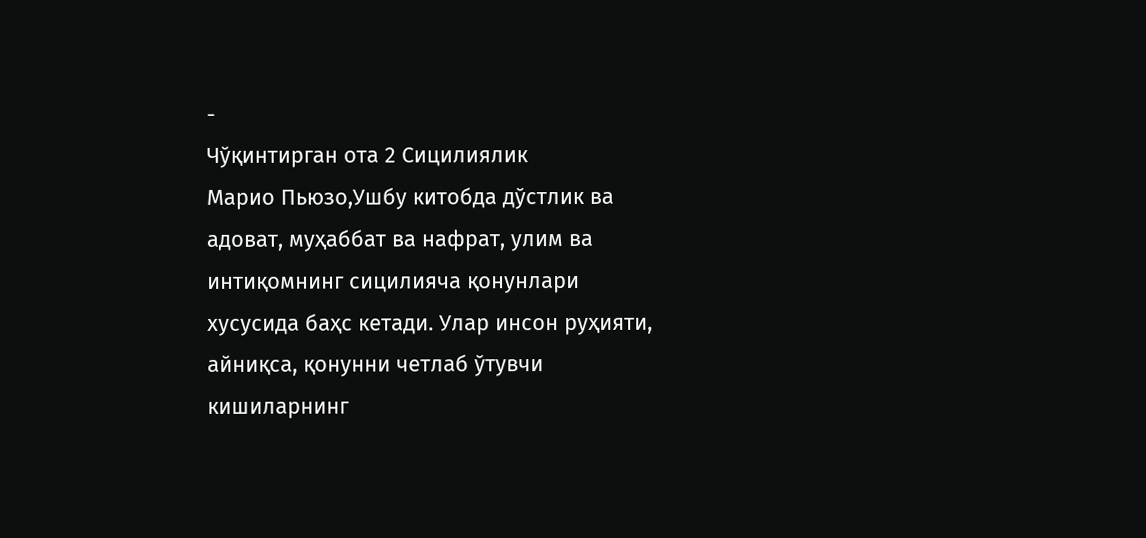-
Чўқинтирган ота 2 Сицилиялик
Марио Пьюзо,Ушбу китобда дўстлик ва адоват, муҳаббат ва нафрат, улим ва интиқомнинг сицилияча қонунлари хусусида баҳс кетади. Улар инсон руҳияти, айниқса, қонунни четлаб ўтувчи кишиларнинг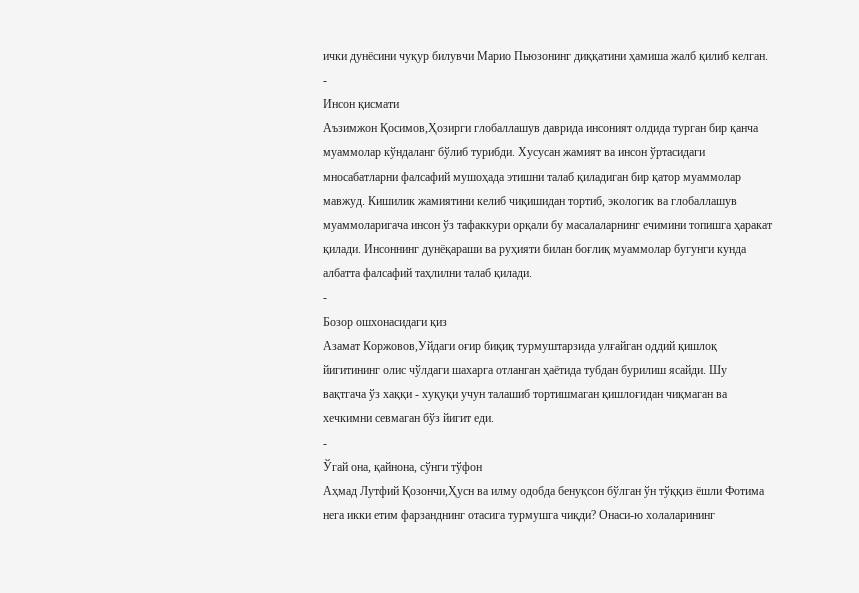ички дунёсини чуқур билувчи Марио Пьюзонинг диққатини ҳамиша жалб қилиб келган.
-
Инсон қисмати
Аъзимжон Қосимов,Ҳозирги глобаллашув даврида инсоният олдида турган бир қанча муаммолар кўндаланг бўлиб турибди. Хусусан жамият ва инсон ўртасидаги мносабатларни фалсафий мушоҳада этишни талаб қиладиган бир қатор муаммолар мавжуд. Кишилик жамиятини келиб чиқишидан тортиб, экологик ва глобаллашув муаммоларигача инсон ўз тафаккури орқали бу масалаларнинг ечимини топишга ҳаракат қилади. Инсоннинг дунёқараши ва руҳияти билан боғлиқ муаммолар бугунги кунда албатта фалсафий таҳлилни талаб қилади.
-
Бозор ошхонасидаги қиз
Азамат Коржовов,Уйдаги оғир биқиқ турмуштарзида улғайган оддий қишлоқ йигитининг олис чўлдаги шахарга отланган ҳаётида тубдан бурилиш ясайди. Шу вақтгача ўз хаққи - хуқуқи учун талашиб тортишмаган қишлоғидан чиқмаган ва хечкимни севмаган бўз йигит еди.
-
Ўгай она, қайнона, сўнги тўфон
Аҳмад Лутфий Қозончи,Ҳусн ва илму одобда бенуқсон бўлган ўн тўққиз ёшли Фотима нега икки етим фарзанднинг отасига турмушга чиқди? Онаси-ю холаларининг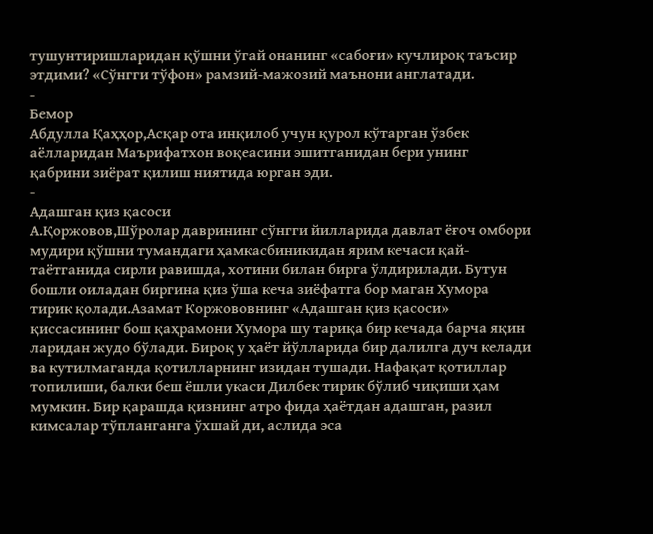тушунтиришларидан қўшни ўгай онанинг «сабоғи» кучлироқ таъсир этдими? «Сўнгги тўфон» рамзий-мажозий маънони англатади.
-
Бемор
Абдулла Қаҳҳор,Асқар ота инқилоб учун қурол кўтарган ўзбек аёлларидан Маърифатхон воқеасини эшитганидан бери унинг қабрини зиёрат қилиш ниятида юрган эди.
-
Адашган қиз қасоси
А.Қоржовов,Шўролар даврининг сўнгги йилларида давлат ёғоч омбори мудири қўшни тумандаги ҳамкасбиникидан ярим кечаси қай-таётганида сирли равишда, хотини билан бирга ўлдирилади. Бутун бошли оиладан биргина қиз ўша кеча зиёфатга бор маган Хумора тирик қолади.Азамат Коржововнинг «Адашган қиз қасоси» қиссасининг бош қаҳрамони Хумора шу тариқа бир кечада барча яқин ларидан жудо бўлади. Бироқ у ҳаёт йўлларида бир далилга дуч келади ва кутилмаганда қотилларнинг изидан тушади. Нафақат қотиллар топилиши, балки беш ёшли укаси Дилбек тирик бўлиб чиқиши ҳам мумкин. Бир қарашда қизнинг атро фида ҳаётдан адашган, разил кимсалар тўпланганга ўхшай ди, аслида эса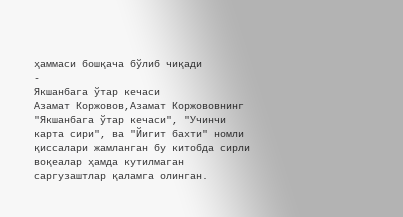ҳаммаси бошқача бўлиб чиқади
-
Якшанбага ўтар кечаси
Азамат Коржовов,Азамат Коржововнинг "Якшанбага ўтар кечаси", "Учинчи карта сири", ва "Йигит бахти" номли қиссалари жамланган бу китобда сирли воқеалар ҳамда кутилмаган саргузаштлар қаламга олинган.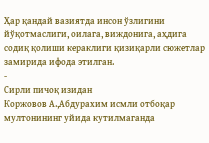Ҳар қандай вазиятда инсон ўзлигини йўқотмаслиги, оилага, виждонига, аҳдига содиқ қолиши кераклиги қизиқарли сюжетлар замирида ифода этилган.
-
Сирли пичоқ изидан
Коржовов А.,Абдурахим исмли отбоқар мултонининг уйида кутилмаганда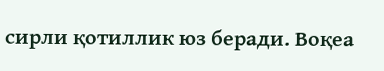сирли қотиллик юз беради. Воқеа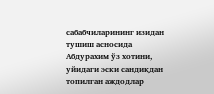сабабчиларининг изидан тушиш асносида Абдурахим ўз хотини, уйидаги эски сандиқдан топилган аждодлар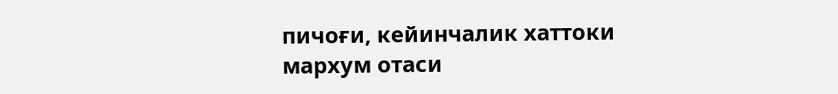пичоғи, кейинчалик хаттоки мархум отаси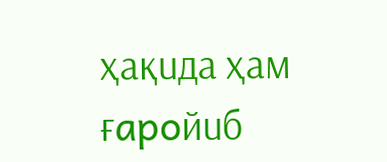ҳақuдa ҳам ғapoйuб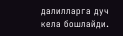далилларга дуч кела бошлайди.